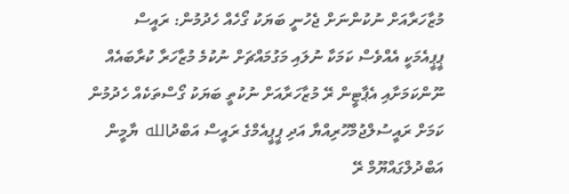މުޒާހަރާއަށް ނުކުންނަށް ޖެހުނީ ބަޔަކު ގޯހެއް ހެދުމުން: ރައީސް
ޕީޕީއެމަކީ އެއްވެސް ކަމަކާ ނުލައި މަގުމައްޗަށް ނުކުމެ މުޒާހަރާ ކުރާބައެއް ނޫންކަމަށާއި އެޕާޓީން ރޭ މުޒާހަރާއަށް ނުކުތީ ބަޔަކު ގޯސްތަކެއް ހެދުމުން ކަމަށް ރައީސުލްޖުމްހޫރިއްޔާ އަދި ޕީޕީއެމްގެ ރައީސް އަބްދުالله ޔާމީން އަބްދުލްގައްޔޫމް ރޭ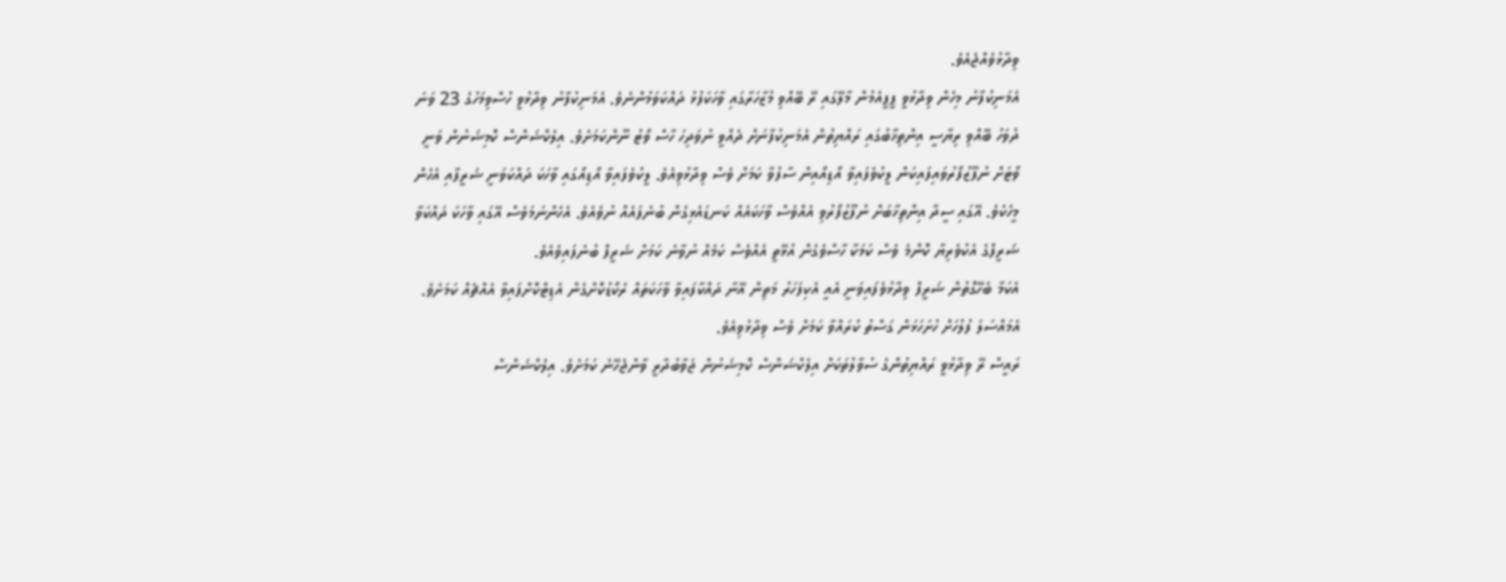ވިދާޅުވެއްޖެއެވެ.
އެމަނިކުފާނު މިހެން ވިދާޅުވީ ޕީޕީއެމުން މާލޭގައި ރޭ ބޭއްވި މުޒާހަރާގައި ވާހަކަފުޅު ދައްކަވަމުންނެވެ. އެމަނިކުފާނު ވިދާޅުވީ ހުސްވިމަހުގެ 23 ވަނަ ދުވަހު ބޭއްވި ރިޔާސީ އިންތިޚާބުގައި ރައްޔިތުން އެމަނިކުފާނަށް ދެއްވީ ނުވަދިހަ ހާސް ވޯޓު ނޫންކަމަށެވެ. އިލެކްޝަންސް ކޮމިޝަނުން ވަނީ ވޯޓަށް ނުފޫޒުފޯރުވައިފައިކަން ލީކުވެފައިވާ އޯޑިއޯއިން ސާފުވާ ކަމަށް ވެސް ވިދާޅުވިއެވެ. ލީކުވެފައިވާ އޯޑިއޯގައި ވާހަކަ ދައްކަވަނީ ޝަރީފާއި އެހެން މީހެކެވެ. އޭގައި ސީދާ އިންތިޚާބަށް ނުފޫޒުފޯރުވި އެއްވެސް ވާހަކައެއް ކަނޑައެޅިގެން ބުނެފައެއް ނުވެއެވެ. އެހެންނަމަވެސް އޭގައި ވާހަކަ ދައްކަވާ ޝަރީފްގެ އެކުވެރިޔާ ކޮންމެ ވެސް ކަމަކާ ހާސްވެގެން އުޅޭތީ އެއްވެސް ކަމެއް ނުވާނެ ކަމަށް ޝަރީފް ބުނެފައިވެއެވެ.
އެކަމާ ބެހޭގޮތުން ޝަރީފް ވިދާޅުވެފައިވަނީ އެއީ އެކިފަހަރު މަތިން އޭނާ ދައްކާފައިވާ ވާހަކަތައް ރެކޯޑުކޮށްގެން އެޑިޓްކޮށްފައިވާ އެއްޗެއް ކަމަށެވެ. އެމައްސަލަ ފުލުހަށް ހުށަހަޅަން ގަސްތު ކުރައްވާ ކަމަށް ވެސް ވިދާޅުވިއެވެ.
ރައީސް ރޭ ވިދާޅުވީ ރައްޔިތުންގެ ސުވާލުތަކަށް އިލެކްޝަންސް ކޮމިޝަނުން ޖަވާބުދާރީ ވާންޖެހޭނެ ކަމަށެވެ. އިލެކްޝަންސް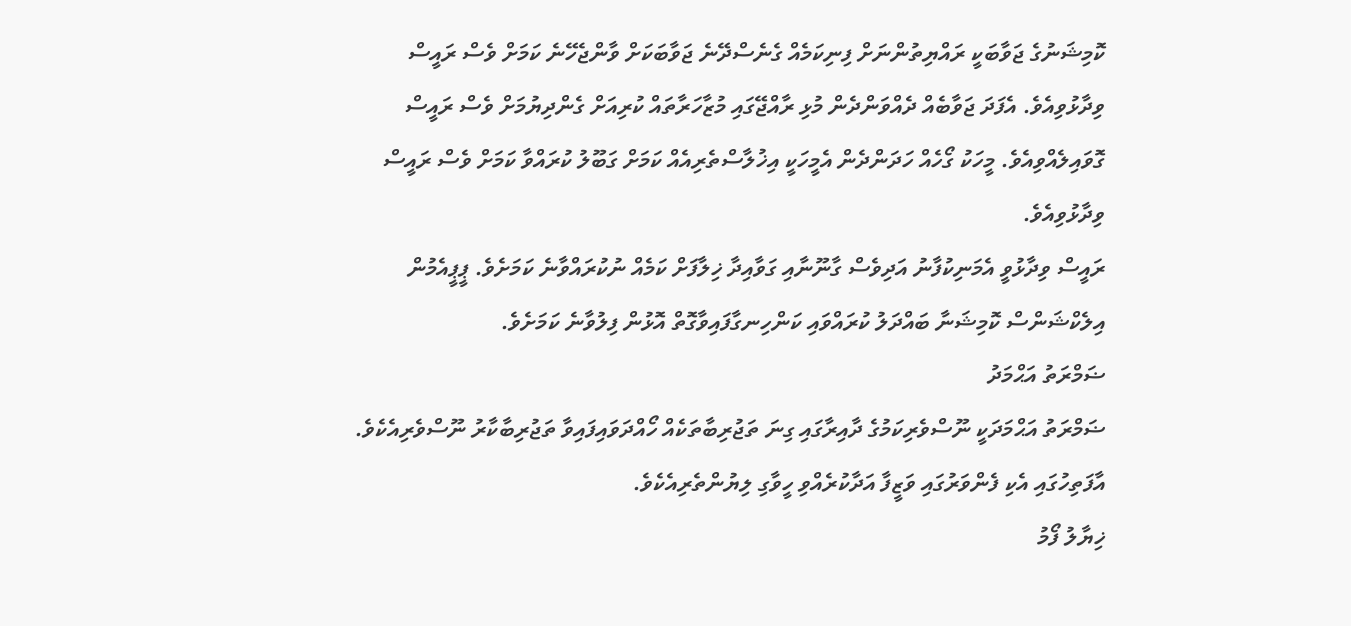ކޮމިޝަނުގެ ޖަވާބަކީ ރައްޔިތުންނަށް ފިނިކަމެއް ގެނެސްދޭނެ ޖަވާބަކަށް ވާންޖެހޭނެ ކަމަށް ވެސް ރައީސް ވިދާޅުވިއެވެ. އެފަދަ ޖަވާބެއް ދެއްވަންދެން މުޅި ރާއްޖޭގައި މުޒާހަރާތައް ކުރިއަށް ގެންދިޔުމަށް ވެސް ރައީސް ގޮވައިލެއްވިއެވެ. މީހަކު ގޯހެއް ހަދަންދެން އެމީހަކީ އިޚުލާސްތެރިއެއް ކަމަށް ގަބޫލު ކުރައްވާ ކަމަށް ވެސް ރައީސް ވިދާޅުވިއެވެ.
ރައީސް ވިދާޅުވީ އެމަނިކުފާނު އަދިވެސް ގާނޫނާއި ގަވާއިދާ ޚިލާފަށް ކަމެއް ނުކުރައްވާނެ ކަމަށެވެ. ޕީޕީއެމުން އިލެކްޝަންސް ކޮމިޝަނާ ބައްދަލު ކުރައްވައި ކަންހިނގާފައިވާގޮތް އޮޅުން ފިލުވާނެ ކަމަށެވެ.
ޟަމްރަތު އަޙްމަދު
ޟަމްރަތު އަޙްމަދަކީ ނޫސްވެރިކަމުގެ ދާއިރާގައި ގިނަ ތަޖުރިބާތަކެއް ހޯއްދަވައިފައިވާ ތަޖުރިބާކާރު ނޫސްވެރިއެކެވެ. އާފަތިހުގައި އެކި ފެންވަރުގައި ވަޒީފާ އަދާކުރެއްވި ހީވާގި ލިޔުންތެރިއެކެވެ.
ޚިޔާލު ފޯމު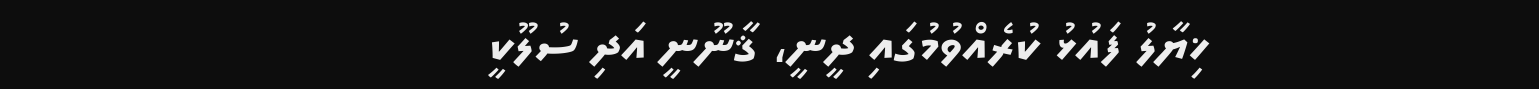ޚިޔާލު ފައުޅު ކުރެއްވުމުގައި ދީނީ، ޤާނޫނީ އަދި ސުލޫކީ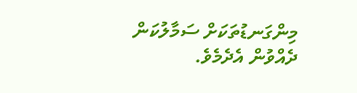މިންގަނޑުތަކަށް ސަމާލުކަން ދެއްވުން އެދެމެވެ.